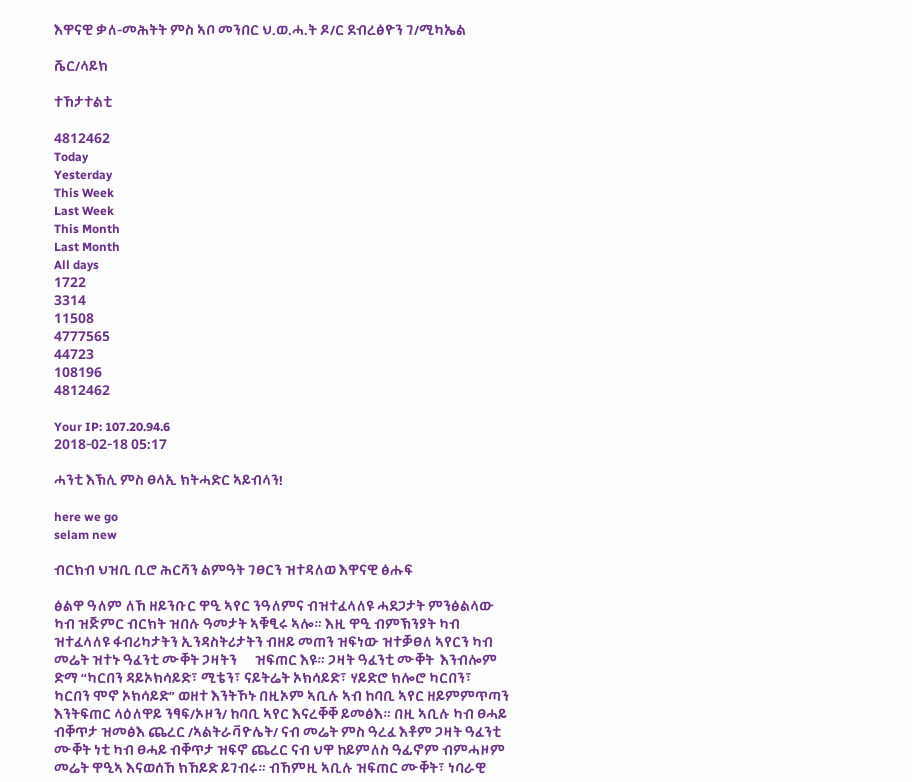እዋናዊ ቃለ-መሕትት ምስ ኣቦ መንበር ህ.ወ.ሓ.ት ዶ/ር ደብረፅዮን ገ/ሚካኤል

ሼር/ላይክ

ተኸታተልቲ

4812462
Today
Yesterday
This Week
Last Week
This Month
Last Month
All days
1722
3314
11508
4777565
44723
108196
4812462

Your IP: 107.20.94.6
2018-02-18 05:17

ሓንቲ እኽሊ ምስ ፀላኢ ክትሓድር ኣይብላን!

here we go
selam new

ብርክብ ህዝቢ ቢሮ ሕርሻን ልምዓት ገፀርን ዝተዳለወ እዋናዊ ፅሑፍ

ፅልዋ ዓለም ለኸ ዘይንቡር ዋዒ ኣየር ንዓለምና ብዝተፈላለዩ ሓደጋታት ምንፅልላው ካብ ዝጅምር ብርክት ዝበሉ ዓመታት ኣቑፂሩ ኣሎ። እዚ ዋዒ ብምኽንያት ካብ ዝተፈላለዩ ፋብሪካታትን ኢንዳስትሪታትን ብዘይ መጠን ዝፍነው ዝተቓፀለ ኣየርን ካብ መሬት ዝተኑ ዓፈንቲ ሙቐት ጋዛትን      ዝፍጠር እዩ። ጋዛት ዓፈንቲ ሙቐት  እንብሎም ድማ “ካርበን ዳይኦክሳይድ፣ ሚቴን፣ ናይትሬት ኦክሳይድ፣ ሃይድሮ ክሎሮ ካርበን፣ ካርበን ሞኖ ኦክሳይድ” ወዘተ እንትኾኑ በዚኦም ኣቢሉ ኣብ ከባቢ ኣየር ዘይምምጥጣን እንትፍጠር ላዕለዋይ ንፃፍ/ኦዞን/ ከባቢ ኣየር እናረቐቐ ይመፅእ። በዚ ኣቢሉ ካብ ፀሓይ ብቐጥታ ዝመፅእ ጨረር /ኣልትራቫዮሌት/ ናብ መሬት ምስ ዓረፈ እቶም ጋዛት ዓፈንቲ ሙቐት ነቲ ካብ ፀሓይ ብቐጥታ ዝፍኖ ጨረር ናብ ህዋ ከይምለስ ዓፊኖም ብምሓዞም መሬት ዋዒኣ እናወሰኸ ክኸይድ ይገብሩ። ብኸምዚ ኣቢሉ ዝፍጠር ሙቐት፣ ነባራዊ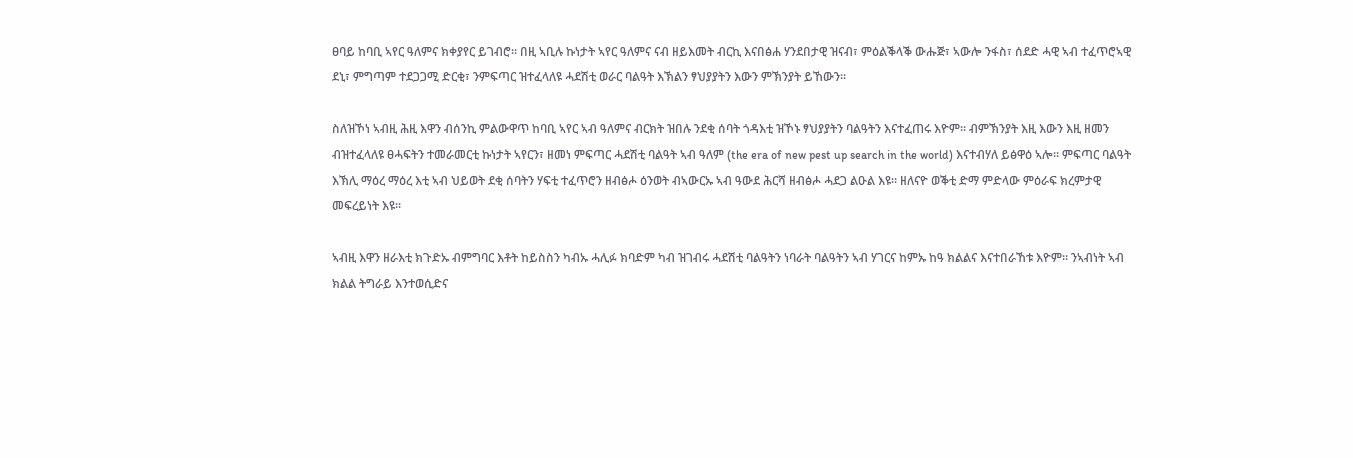ፀባይ ከባቢ ኣየር ዓለምና ክቀያየር ይገብሮ። በዚ ኣቢሉ ኩነታት ኣየር ዓለምና ናብ ዘይእመት ብርኪ እናበፅሐ ሃንደበታዊ ዝናብ፣ ምዕልቕላቕ ውሑጅ፣ ኣውሎ ንፋስ፣ ሰደድ ሓዊ ኣብ ተፈጥሮኣዊ ደኒ፣ ምግጣም ተደጋጋሚ ድርቂ፣ ንምፍጣር ዝተፈላለዩ ሓደሽቲ ወራር ባልዓት እኽልን ፃህያያትን እውን ምኽንያት ይኸውን።

ስለዝኾነ ኣብዚ ሕዚ እዋን ብሰንኪ ምልውዋጥ ከባቢ ኣየር ኣብ ዓለምና ብርክት ዝበሉ ንደቂ ሰባት ጎዳእቲ ዝኾኑ ፃህያያትን ባልዓትን እናተፈጠሩ እዮም። ብምኽንያት እዚ እውን እዚ ዘመን ብዝተፈላለዩ ፀሓፍትን ተመራመርቲ ኩነታት ኣየርን፣ ዘመነ ምፍጣር ሓደሽቲ ባልዓት ኣብ ዓለም (the era of new pest up search in the world) እናተብሃለ ይፅዋዕ ኣሎ። ምፍጣር ባልዓት እኽሊ ማዕረ ማዕረ እቲ ኣብ ህይወት ደቂ ሰባትን ሃፍቲ ተፈጥሮን ዘብፅሖ ዕንወት ብኣውርኡ ኣብ ዓውደ ሕርሻ ዘብፅሖ ሓደጋ ልዑል እዩ። ዘለናዮ ወቕቲ ድማ ምድላው ምዕራፍ ክረምታዊ መፍረይነት እዩ።

ኣብዚ እዋን ዘራእቲ ክጉድኡ ብምግባር እቶት ከይስስን ካብኡ ሓሊፉ ክባድም ካብ ዝገብሩ ሓደሽቲ ባልዓትን ነባራት ባልዓትን ኣብ ሃገርና ከምኡ ከዓ ክልልና እናተበራኸቱ እዮም። ንኣብነት ኣብ ክልል ትግራይ እንተወሲድና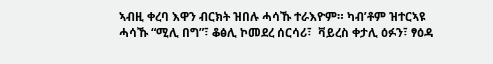ኣብዚ ቀረባ እዋን ብርክት ዝበሉ ሓሳኹ ተራእዮም። ካብ’ቶም ዝተርኣዩ ሓሳኹ “ሚሊ በግ”፣ ቆፅሊ ኮመደረ ሰርሳሪ፣  ቫይረስ ቀታሊ ዕፉን፣ ፃዕዳ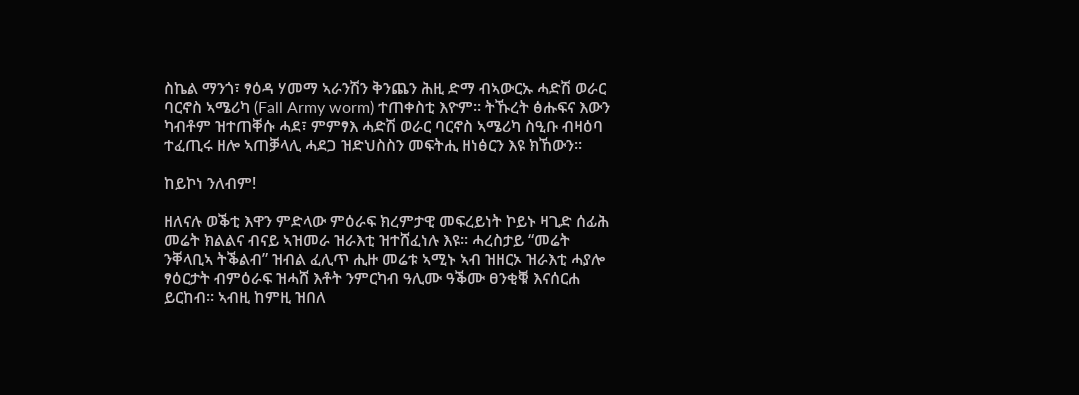ስኬል ማንጎ፣ ፃዕዳ ሃመማ ኣራንሽን ቅንጨን ሕዚ ድማ ብኣውርኡ ሓድሽ ወራር ባርኖስ ኣሜሪካ (Fall Army worm) ተጠቀስቲ እዮም። ትኹረት ፅሑፍና እውን ካብቶም ዝተጠቐሱ ሓደ፣ ምምፃእ ሓድሽ ወራር ባርኖስ ኣሜሪካ ስዒቡ ብዛዕባ ተፈጢሩ ዘሎ ኣጠቓላሊ ሓደጋ ዝድህስስን መፍትሒ ዘነፅርን እዩ ክኸውን።

ከይኮነ ንለብም!

ዘለናሉ ወቕቲ እዋን ምድላው ምዕራፍ ክረምታዊ መፍረይነት ኮይኑ ዛጊድ ሰፊሕ መሬት ክልልና ብናይ ኣዝመራ ዝራእቲ ዝተሸፈነሉ እዩ። ሓረስታይ “መሬት ንቐላቢኣ ትቕልብ” ዝብል ፈሊጥ ሒዙ መሬቱ ኣሚኑ ኣብ ዝዘርኦ ዝራእቲ ሓያሎ ፃዕርታት ብምዕራፍ ዝሓሸ እቶት ንምርካብ ዓሊሙ ዓቕሙ ፀንቂቑ እናሰርሐ ይርከብ። ኣብዚ ከምዚ ዝበለ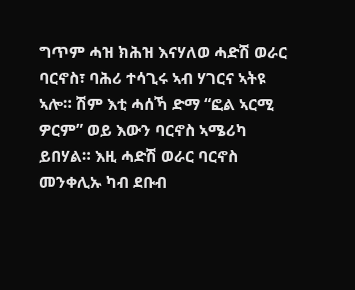ግጥም ሓዝ ክሕዝ እናሃለወ ሓድሽ ወራር ባርኖስ፣ ባሕሪ ተሳጊሩ ኣብ ሃገርና ኣትዩ ኣሎ። ሽም እቲ ሓሰኻ ድማ “ፎል ኣርሚ ዎርም” ወይ እውን ባርኖስ ኣሜሪካ ይበሃል። እዚ ሓድሽ ወራር ባርኖስ መንቀሊኡ ካብ ደቡብ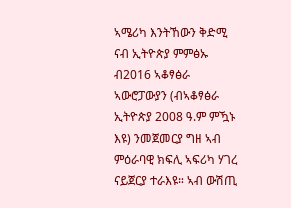ኣሜሪካ እንትኸውን ቅድሚ ናብ ኢትዮጵያ ምምፅኡ ብ2016 ኣቆፃፅራ ኣውሮፓውያን (ብኣቆፃፅራ ኢትዮጵያ 2008 ዓ.ም ምዃኑ እዩ) ንመጀመርያ ግዘ ኣብ ምዕራባዊ ክፍሊ ኣፍሪካ ሃገረ ናይጀርያ ተራእዩ። ኣብ ውሽጢ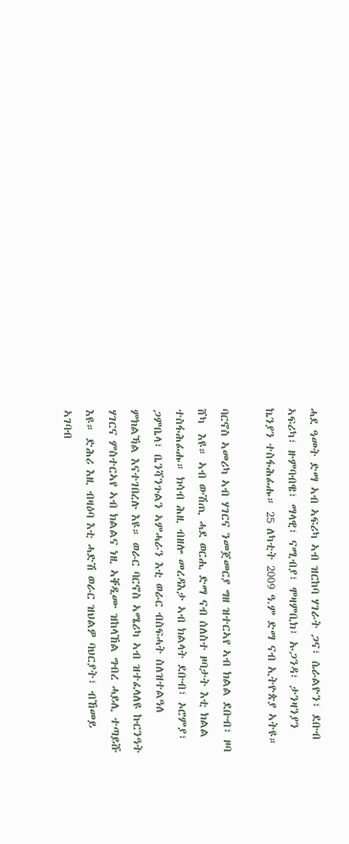ሓደ ዓመት ድማ ኣብ ኣፍሪካ ኣብ ዝርከባ ሃገራት ጋና፣ ሴራልዮን፣ ደቡብ ኣፍሪካ፣ ዙምባብዌ፣ ማላዊ፣ ናሚብያ፣ ሞዛምቢክ፣ ኡጋንዳ፣ ታንዛንያን ኬንያን ተስፋሕፊሑ። 25 ለካቲት 2009 ዓ.ም ድማ ናብ ኢትዮጵያ ኣትዩ።

ባርኖስ ኣመሪካ ኣብ ሃገርና ንመጀመርያ ግዘ ዝተርኣየ ኣብ ክልል ደቡብ፣ ዞባ ሸካ  እዩ። ኣብ ውሽጢ ሓደ ወርሒ ድማ ናብ ሰለስተ ዞባታት እቲ ክልል ተስፋሕፊሑ። ክሳብ ሕዚ ብዘሎ መረዳእታ ኣብ ክልላት ደቡብ፣ ኦሮምያ፣ ጋምቤላ፣ ቤንሻንጉልን ኣምሓራን እቲ ወራር ብስፍሓት ስለዝተልዓለ ምክልኻል እናተገበረሉ እዩ። ወራር ባርኖስ ኣሜሪካ ኣብ ዝተፈላለዩ ኩርንዓት ሃገርና ምስተርኣየ ኣብ ክልልና ነዚ ኣቐዲሙ ዝከላኸል ግብረ ሓይሊ ተጣይሹ እዩ። ድሕሪ እዚ ብዛዕባ እቲ ሓድሽ ወራር ዝህልዎ ባህርያት፣ ብኸመይ ኣገባብ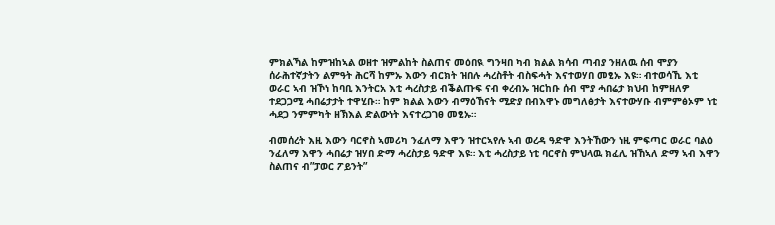ምክልኻል ከምዝከኣል ወዘተ ዝምልከት ስልጠና መዕበዪ ግንዛበ ካብ ክልል ክሳብ ጣብያ ንዘለዉ ሰብ ሞያን ሰራሕተኛታትን ልምዓት ሕርሻ ከምኡ እውን ብርክት ዝበሉ ሓረስቶት ብስፍሓት እናተወሃበ መፂኡ እዩ። ብተወሳኺ እቲ ወራር ኣብ ዝኾነ ከባቢ እንትርአ እቲ ሓረስታይ ብቕልጡፍ ናብ ቀረብኡ ዝርከቡ ሰብ ሞያ ሓበሬታ ክህብ ከምዘለዎ ተደጋጋሚ ሓበሬታታት ተዋሂቡ። ከም ክልል እውን ብማዕኸናት ሚድያ በብእዋኑ መግለፅታት እናተውሃቡ ብምምፅኦም ነቲ ሓደጋ ንምምካት ዘኽእል ድልውነት እናተረጋገፀ መፂኡ።

ብመሰረት እዚ እውን ባርኖስ ኣመሪካ ንፈለማ እዋን ዝተርኣየሉ ኣብ ወረዳ ዓድዋ እንትኸውን ነዚ ምፍጣር ወራር ባልዕ ንፈለማ እዋን ሓበሬታ ዝሃበ ድማ ሓረስታይ ዓድዋ እዩ። እቲ ሓረስታይ ነቲ ባርኖስ ምህላዉ ክፈሊ ዝኸኣለ ድማ ኣብ እዋን ስልጠና ብ”ፓወር ፖይንት”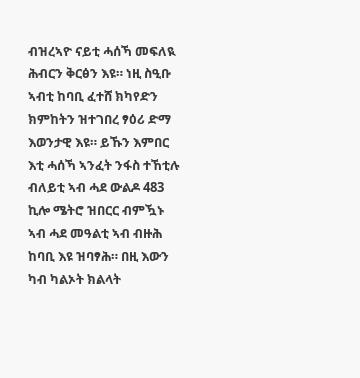ብዝረኣዮ ናይቲ ሓሰኻ መፍለዪ ሕብርን ቅርፅን እዩ። ነዚ ስዒቡ ኣብቲ ከባቢ ፈተሸ ክካየድን ክምከትን ዝተገበረ ፃዕሪ ድማ እወንታዊ እዩ። ይኹን እምበር እቲ ሓሰኻ ኣንፈት ንፋስ ተኸቲሉ ብለይቲ ኣብ ሓደ ውልዶ 483 ኪሎ ሜትሮ ዝበርር ብምዃኑ ኣብ ሓደ መዓልቲ ኣብ ብዙሕ ከባቢ እዩ ዝባፃሕ። በዚ እውን ካብ ካልኦት ክልላት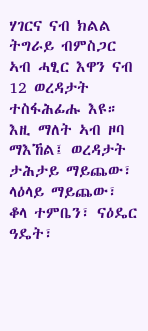ሃገርና ናብ ክልል ትግራይ ብምስጋር ኣብ ሓፂር እዋን ናብ 12 ወረዳታት ተስፋሕፊሑ እዩ። እዚ ማለት ኣብ ዞባ ማእኸል፤ ወረዳታት ታሕታይ ማይጨው፣ ላዕላይ ማይጨው፣ ቆላ ተምቤን፣ ናዕዴር ዓዴት፣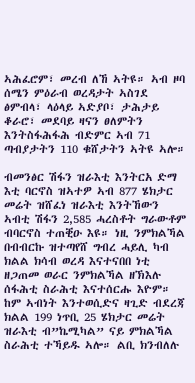ኣሕፈሮም፣ መረብ ለኸ ኣትዩ። ኣብ ዞባ ሰሜን ምዕራብ ወረዳታት ኣስገደ ፅምብላ፣ ላዕላይ ኣድያቦ፣ ታሕታይ ቆራሮ፣ መደባይ ዛናን ፀለምትን እንትስፋሕፋሕ ብድምር ኣብ 71 ጣብያታትን 110 ቁሸታትን ኣትዩ ኣሎ።

ብመንፅር ሽፋን ዝራእቲ እንትርአ ድማ እቲ ባርኖስ ዝኣተዎ ኣብ 877 ሄክታር መሬት ዝሸፈነ ዝራእቲ እንትኸውን ኣብቲ ሽፋን 2,585 ሓረስቶት ግራውቶም ብባርኖስ ተጠቒዑ እዩ። ነዚ ንምክልኻል በብብርኩ ዝተጣየሸ ግብረ ሓይሊ ካብ ክልል ክሳብ ወረዳ እናተናበበ ነቲ ዘጋጠመ ወራር ንምክልኻል ዘኽእሉ ሰፋሕቲ ስራሕቲ እናተሰርሑ እዮም። ከም ኣብነት እንተወሲድና ዛጊድ ብደረጃ ክልል 199 ነጥቢ 25 ሄክታር መሬት ዝራእቲ ብ”ኬሚካል” ናይ ምክልኻል ስራሕቲ ተኻይዱ ኣሎ። ልቢ ክንብለሉ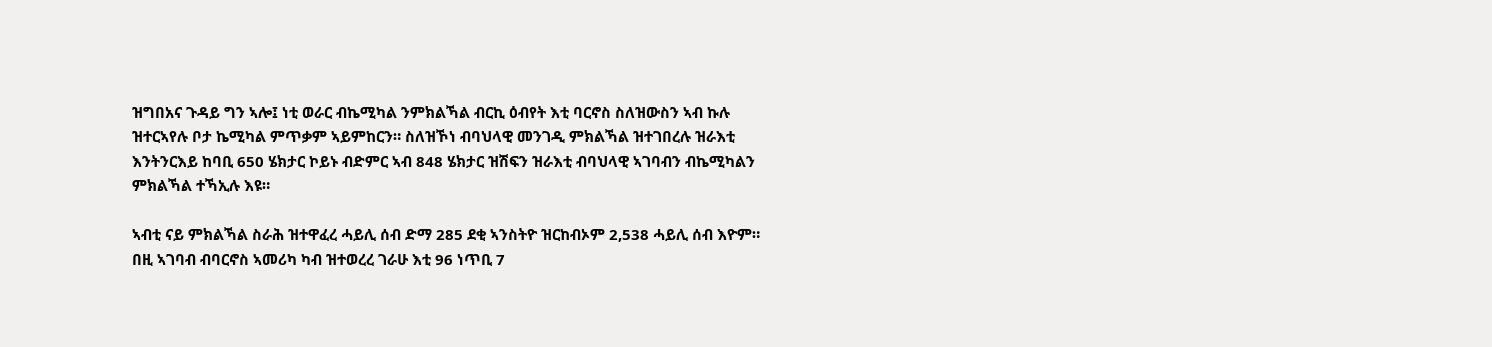ዝግበአና ጉዳይ ግን ኣሎ፤ ነቲ ወራር ብኬሚካል ንምክልኻል ብርኪ ዕብየት እቲ ባርኖስ ስለዝውስን ኣብ ኩሉ ዝተርኣየሉ ቦታ ኬሚካል ምጥቃም ኣይምከርን። ስለዝኾነ ብባህላዊ መንገዲ ምክልኻል ዝተገበረሉ ዝራእቲ እንትንርእይ ከባቢ 650 ሄክታር ኮይኑ ብድምር ኣብ 848 ሄክታር ዝሽፍን ዝራእቲ ብባህላዊ ኣገባብን ብኬሚካልን ምክልኻል ተኻኢሉ እዩ።

ኣብቲ ናይ ምክልኻል ስራሕ ዝተዋፈረ ሓይሊ ሰብ ድማ 285 ደቂ ኣንስትዮ ዝርከብኦም 2,538 ሓይሊ ሰብ እዮም። በዚ ኣገባብ ብባርኖስ ኣመሪካ ካብ ዝተወረረ ገራሁ እቲ 96 ነጥቢ 7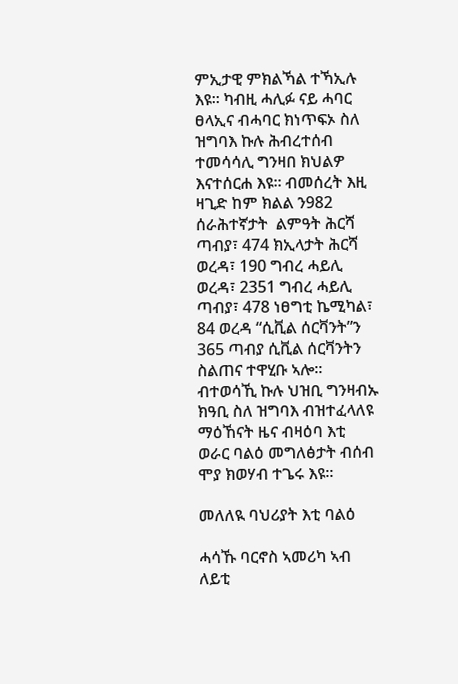ምኢታዊ ምክልኻል ተኻኢሉ እዩ። ካብዚ ሓሊፉ ናይ ሓባር ፀላኢና ብሓባር ክነጥፍኦ ስለ ዝግባእ ኩሉ ሕብረተሰብ ተመሳሳሊ ግንዛበ ክህልዎ እናተሰርሐ እዩ። ብመሰረት እዚ ዛጊድ ከም ክልል ን982 ሰራሕተኛታት  ልምዓት ሕርሻ ጣብያ፣ 474 ክኢላታት ሕርሻ ወረዳ፣ 190 ግብረ ሓይሊ ወረዳ፣ 2351 ግብረ ሓይሊ ጣብያ፣ 478 ነፀግቲ ኬሚካል፣ 84 ወረዳ “ሲቪል ሰርቫንት”ን 365 ጣብያ ሲቪል ሰርቫንትን ስልጠና ተዋሂቡ ኣሎ። ብተወሳኺ ኩሉ ህዝቢ ግንዛብኡ ክዓቢ ስለ ዝግባእ ብዝተፈላለዩ ማዕኸናት ዜና ብዛዕባ እቲ ወራር ባልዕ መግለፅታት ብሰብ ሞያ ክወሃብ ተጌሩ እዩ።

መለለዪ ባህሪያት እቲ ባልዕ

ሓሳኹ ባርኖስ ኣመሪካ ኣብ ለይቲ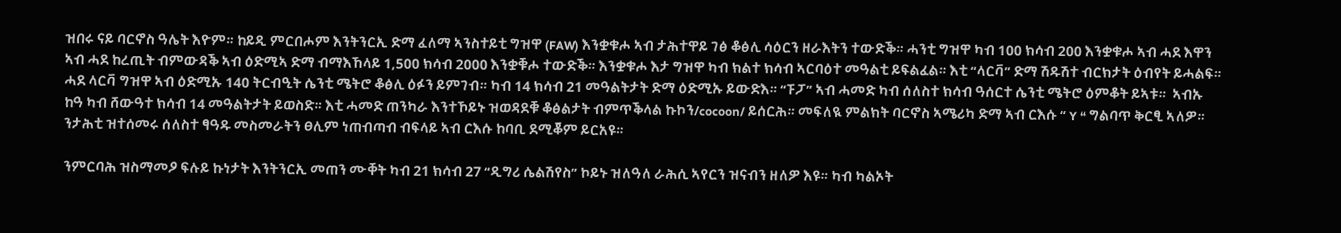ዝበሩ ናይ ባርኖስ ዓሌት እዮም። ከይዲ ምርበሖም እንትንርኢ ድማ ፈለማ ኣንስተይቲ ግዝዋ (FAW) እንቋቁሖ ኣብ ታሕተዋይ ገፅ ቆፅሊ ሳዕርን ዘራእትን ተውድቕ። ሓንቲ ግዝዋ ካብ 100 ክሳብ 200 እንቋቁሖ ኣብ ሓደ እዋን ኣብ ሓደ ከረጢት ብምውዳቕ ኣብ ዕድሚኣ ድማ ብማእኸላይ 1,500 ክሳብ 2000 እንቋቑሖ ተውድቕ። እንቋቁሖ እታ ግዝዋ ካብ ክልተ ክሳብ ኣርባዕተ መዓልቲ ይፍልፈል። እቲ “ላርቫ” ድማ ሽዱሽተ ብርክታት ዕብየት ይሓልፍ። ሓደ ላርቫ ግዝዋ ኣብ ዕድሚኡ 140 ትርብዒት ሴንቲ ሜትሮ ቆፅሊ ዕፉን ይምገብ። ካብ 14 ክሳብ 21 መዓልትታት ድማ ዕድሚኡ ይውድእ። “ፑፓ” ኣብ ሓመድ ካብ ሰለስተ ክሳብ ዓሰርተ ሴንቲ ሜትሮ ዕምቆት ይኣቱ።  ኣብኡ ከዓ ካብ ሸውዓተ ክሳብ 14 መዓልትታት ይወስድ። እቲ ሓመድ ጠንካራ እንተኾይኑ ዝወዳደቑ ቆፅልታት ብምጥቕላል ኩኮን/cocoon/ ይሰርሕ። መፍለዪ ምልክት ባርኖስ ኣሜሪካ ድማ ኣብ ርእሱ “ Y “ ግልባጥ ቅርፂ ኣለዎ። ንታሕቲ ዝተሰመሩ ሰለስተ ፃዓዱ መስመራትን ፀሊም ነጠብጣብ ብፍላይ ኣብ ርእሱ ከባቢ ደሚቖም ይርአዩ።

ንምርባሕ ዝስማመዖ ፍሉይ ኩነታት እንትንርኢ መጠን ሙቐት ካብ 21 ክሳብ 27 “ዲግሪ ሴልሽየስ” ኮይኑ ዝለዓለ ራሕሲ ኣየርን ዝናብን ዘለዎ እዩ። ካብ ካልኦት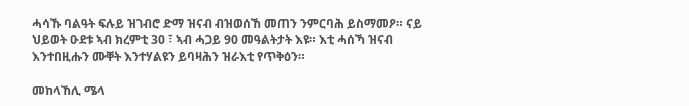ሓሳኹ ባልዓት ፍሉይ ዝገብሮ ድማ ዝናብ ብዝወሰኸ መጠን ንምርባሕ ይስማመዖ። ናይ ህይወት ዑደቱ ኣብ ክረምቲ 30 ፣ ኣብ ሓጋይ 90 መዓልትታት እዩ። እቲ ሓሰኻ ዝናብ እንተበዚሑን ሙቐት እንተሃልዩን ይባዛሕን ዝራእቲ የጥቅዕን።

መከላኸሊ ሜላ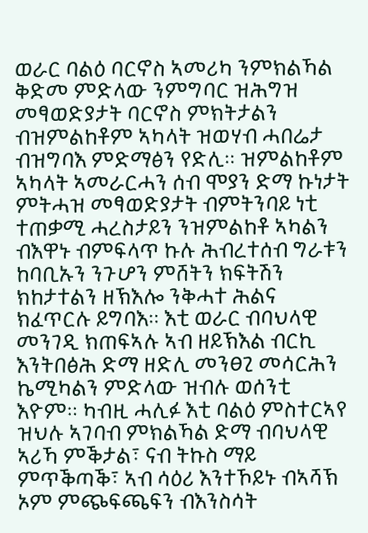ወራር ባልዕ ባርኖስ ኣመሪካ ንምክልኻል ቅድመ ምድላው ንምግባር ዝሕግዝ መፃወድያታት ባርኖስ ምክትታልን ብዝምልከቶም ኣካላት ዝወሃብ ሓበሬታ ብዝግባእ ምድማፅን የድሊ። ዝምልከቶም ኣካላት ኣመራርሓን ሰብ ሞያን ድማ ኩነታት ምትሓዝ መፃወድያታት ብምትንባይ ነቲ ተጠቃሚ ሓረስታይን ንዝምልከቶ ኣካልን ብእዋኑ ብምፍላጥ ኩሉ ሕብረተሰብ ግራቱን ከባቢኡን ንጉሆን ምሸትን ክፍትሽን ክከታተልን ዘኽእሎ ንቅሓተ ሕልና ክፈጥርሉ ይግባእ። እቲ ወራር ብባህላዊ መንገዲ ክጠፍኣሉ ኣብ ዘይኽእል ብርኪ እንትበፅሕ ድማ ዘድሊ መንፀጊ መሳርሕን ኬሚካልን ምድላው ዝብሉ ወሰንቲ እዮም። ካብዚ ሓሊፉ እቲ ባልዕ ምስተርኣየ ዝህሉ ኣገባብ ምክልኻል ድማ ብባህላዊ ኣሪኻ ምቕታል፣ ናብ ትኩስ ማይ ምጥቕጣቕ፣ ኣብ ሳዕሪ እንተኾይኑ ብኣሻኽ ኦም ምጭፍጫፍን ብእንስሳት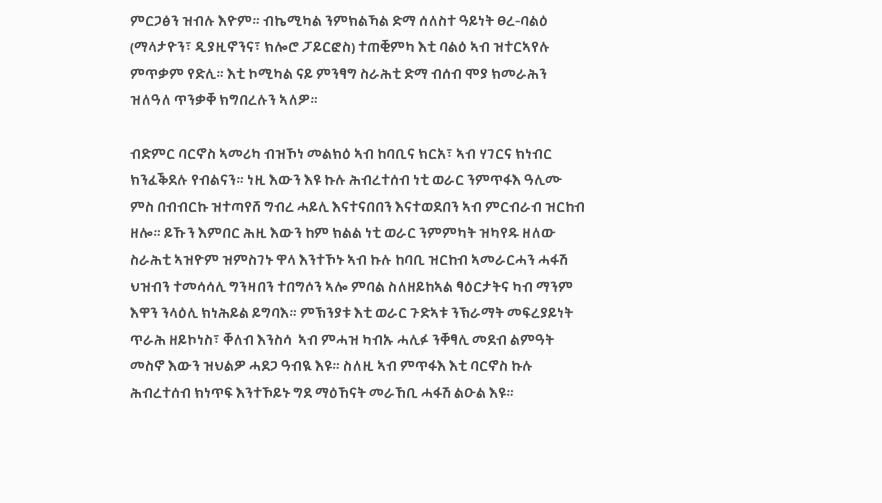ምርጋፅን ዝብሉ እዮም። ብኬሚካል ንምክልኻል ድማ ሰለስተ ዓይነት ፀረ-ባልዕ (ማላታዮን፣ ዲያዚኖንና፣ ክሎሮ ፓይርፎስ) ተጠቒምካ እቲ ባልዕ ኣብ ዝተርኣየሉ ምጥቃም የድሊ። እቲ ኮሚካል ናይ ምንፃግ ስራሕቲ ድማ ብሰብ ሞያ ክመራሕን ዝለዓለ ጥንቃቐ ክግበረሉን ኣለዎ።

ብድምር ባርኖስ ኣመሪካ ብዝኾነ መልክዕ ኣብ ከባቢና ክርአ፣ ኣብ ሃገርና ክነብር ክንፈቕደሉ የብልናን። ነዚ እውን እዩ ኩሉ ሕብረተሰብ ነቲ ወራር ንምጥፋእ ዓሊሙ ምስ በብብርኩ ዝተጣየሸ ግብረ ሓይሊ እናተናበበን እናተወደበን ኣብ ምርብራብ ዝርከብ ዘሎ። ይኹን እምበር ሕዚ እውን ከም ክልል ነቲ ወራር ንምምካት ዝካየዱ ዘለው ስራሕቲ ኣዝዮም ዝምስገኑ ዋላ እንተኾኑ ኣብ ኩሉ ከባቢ ዝርከብ ኣመራርሓን ሓፋሽ ህዝብን ተመሳሳሊ ግንዛበን ተበግሶን ኣሎ ምባል ስለዘይከኣል ፃዕርታትና ካብ ማንም እዋን ንላዕሊ ክነሕይል ይግባእ። ምኽንያቱ እቲ ወራር ጉድኣቱ ንኽራማት መፍረያይነት ጥራሕ ዘይኮነስ፣ ቐለብ እንስሳ  ኣብ ምሓዝ ካብኡ ሓሊፉ ንቐፃሊ መደብ ልምዓት መስኖ እውን ዝህልዎ ሓደጋ ዓብዪ እዩ። ስለዚ ኣብ ምጥፋእ እቲ ባርኖስ ኩሉ ሕብረተሰብ ክነጥፍ እንተኾይኑ ግደ ማዕኸናት መራኸቢ ሓፋሽ ልዑል እዩ።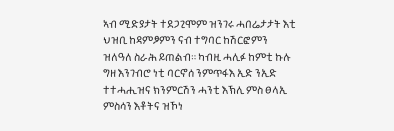ኣብ ሚድያታት ተደጋጊሞም ዝንገሩ ሓበሬታታት እቲ ህዝቢ ከዳምፆምን ናብ ተግባር ከሽርፎምን ዝለዓለ ስራሕ ይጠልብ። ካብዚ ሓሊፉ ከምቲ ኩሉ ግዘ እንገብሮ ነቲ ባርኖሰ ንምጥፋእ ኢድ ንኢድ ተተሓሒዝና ክንምርሽን ሓንቲ እኽሊ ምስ ፀላኢ ምስሳን እቶትና ዝኾነ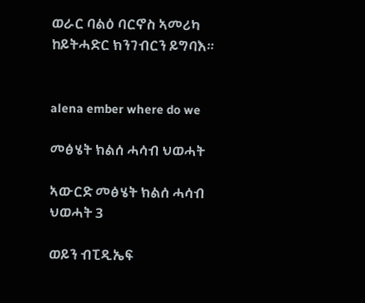ወራር ባልዕ ባርኖስ ኣመሪካ ከይትሓድር ክንገብርን ይግባእ።


alena ember where do we

መፅሄት ክልሰ ሓሳብ ህወሓት

ኣውርድ መፅሄት ክልሰ ሓሳብ ህወሓት 3

ወይን ብፒዲኤፍ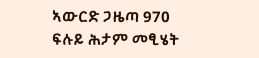ኣውርድ ጋዜጣ 970
ፍሉይ ሕታም መፂሄት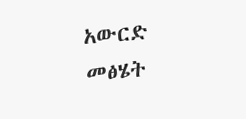አውርድ መፅሄት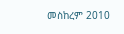መስከረም 2010